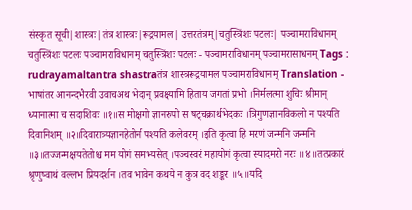संस्कृत सूची|शास्त्रः|तंत्र शास्त्रः|रूद्रयामल| उत्तरतंत्रम्|चतुस्त्रिंशः पटलः| पञ्चामराविधानम् चतुस्त्रिंशः पटलः पञ्चामराविधानम् चतुस्त्रिंशः पटलः - पञ्चामराविधानम् पञ्चामरासाधनम् Tags : rudrayamaltantra shastraतंत्र शास्त्ररूद्रयामल पञ्चामराविधानम् Translation - भाषांतर आनन्दभैरवी उवाचअथ भेदान् प्रवक्ष्यामि हिताय जगतां प्रभो ।निर्मलत्मा शुचिः श्रीमान् ध्यानात्मा च सदाशिवः ॥१॥स मोक्षगो ज्ञानरुपो स षट्चक्रार्थभेदकः ।त्रिगुणज्ञानविकलो न पश्यति दिवानिशम् ॥२॥दिवारात्र्यज्ञानहेतोर्न पश्यति कलेवरम् ।इति कृत्वा हि मरणं जन्मनि जन्मनि ॥३॥तज्जन्मक्षयतेतोश्च मम योगं समभ्यसेत् ।पञ्चस्वरं महायोगं कृत्वा स्यादमरो नरः ॥४॥तत्प्रकारं श्रृणुष्वाथं वल्लभ प्रियदर्शन ।तव भावेन कथये न कुत्र वद शङ्कर ॥५॥यदि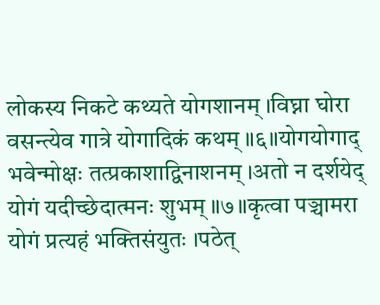लोकस्य निकटे कथ्यते योगशानम् ।विघ्ना घोरा वसन्त्येव गात्रे योगादिकं कथम् ॥६॥योगयोगाद् भवेन्मोक्षः तत्प्रकाशाद्विनाशनम् ।अतो न दर्शयेद् योगं यदीच्छेदात्मनः शुभम् ॥७॥कृत्वा पञ्चामरा योगं प्रत्यहं भक्तिसंयुतः ।पठेत्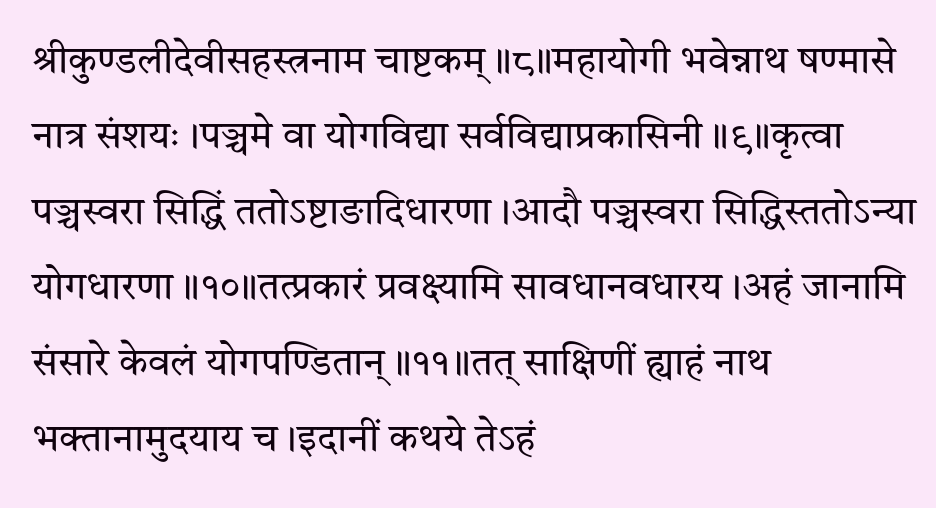श्रीकुण्डलीदेवीसहस्त्रनाम चाष्टकम् ॥८॥महायोगी भवेन्नाथ षण्मासे नात्र संशयः ।पञ्चमे वा योगविद्या सर्वविद्याप्रकासिनी ॥९॥कृत्वा पञ्चस्वरा सिद्धिं ततोऽष्टाङादिधारणा ।आदौ पञ्चस्वरा सिद्धिस्ततोऽन्या योगधारणा ॥१०॥तत्प्रकारं प्रवक्ष्यामि सावधानवधारय ।अहं जानामि संसारे केवलं योगपण्डितान् ॥११॥तत् साक्षिणीं ह्याहं नाथ भक्तानामुदयाय च ।इदानीं कथये तेऽहं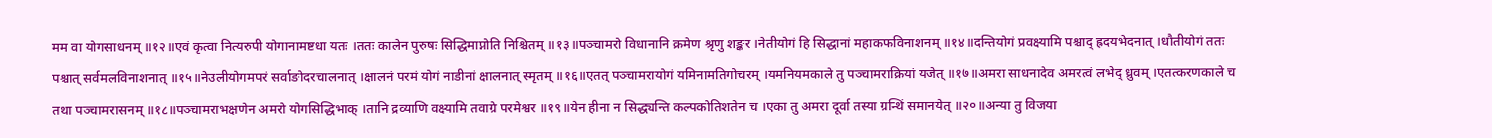मम वा योगसाधनम् ॥१२॥एवं कृत्वा नित्यरुपी योगानामष्टधा यतः ।ततः कालेन पुरुषः सिद्धिमाप्नोति निश्चितम् ॥१३॥पञ्चामरो विधानानि क्रमेण श्रृणु शङ्कर ।नेतीयोगं हि सिद्धानां महाकफविनाशनम् ॥१४॥दन्तियोगं प्रवक्ष्यामि पश्चाद् ह्रदयभेदनात् ।धौतीयोगं ततः पश्चात् सर्वमलविनाशनात् ॥१५॥नेउलीयोगमपरं सर्वाङोदरचालनात् ।क्षालनं परमं योगं नाडीनां क्षालनात् स्मृतम् ॥१६॥एतत् पञ्चामरायोगं यमिनामतिगोचरम् ।यमनियमकाले तु पञ्चामराक्रियां यजेत् ॥१७॥अमरा साधनादेव अमरत्वं लभेद् ध्रुवम् ।एतत्करणकाले च तथा पञ्चामरासनम् ॥१८॥पञ्चामराभक्षणेन अमरो योगसिद्धिभाक् ।तानि द्रव्याणि वक्ष्यामि तवाग्रे परमेश्वर ॥१९॥येन हीना न सिद्ध्यन्ति कल्पकोतिशतेन च ।एका तु अमरा दूर्वा तस्या ग्रन्थिं समानयेत् ॥२०॥अन्या तु विजया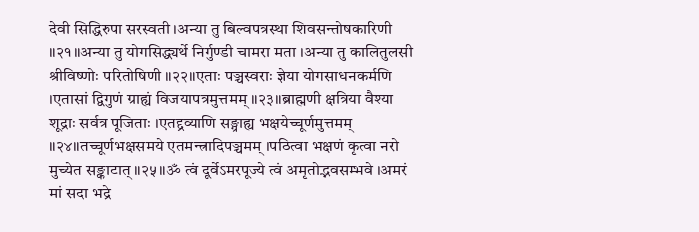देवी सिद्धिरुपा सरस्वती ।अन्या तु बिल्वपत्रस्था शिवसन्तोषकारिणी ॥२१॥अन्या तु योगसिद्ध्यर्थे निर्गुण्डी चामरा मता ।अन्या तु कालितुलसी श्रीविष्णोः परितोषिणी ॥२२॥एताः पञ्चस्वराः ज्ञेया योगसाधनकर्मणि ।एतासां द्विगुणं ग्राह्यं विजयापत्रमुत्तमम् ॥२३॥ब्राह्मणी क्षत्रिया वैश्या शूद्राः सर्वत्र पूजिताः ।एतद्द्रव्याणि सङ्ग्राह्य भक्षयेच्चूर्णमुत्तमम् ॥२४॥तच्चूर्णभक्षसमये एतमन्त्रादिपञ्चमम् ।पठित्वा भक्षणं कृत्वा नरो मुच्येत सङ्काटात् ॥२५॥ॐ त्वं दूर्वेऽमरपूज्ये त्वं अमृतोद्भवसम्भवे ।अमरं मां सदा भद्रे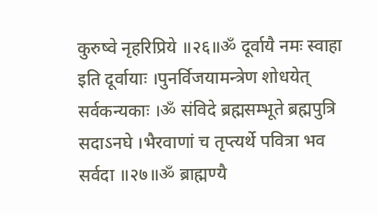कुरुष्वे नृहरिप्रिये ॥२६॥ॐ दूर्वायै नमः स्वाहा इति दूर्वायाः ।पुनर्विजयामन्त्रेण शोधयेत् सर्वकन्यकाः ।ॐ संविदे ब्रह्मसम्भूते ब्रह्मपुत्रि सदाऽनघे ।भैरवाणां च तृप्त्यर्थे पवित्रा भव सर्वदा ॥२७॥ॐ ब्राह्मण्यै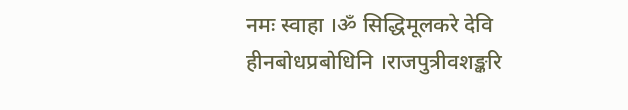नमः स्वाहा ।ॐ सिद्धिमूलकरे देवि हीनबोधप्रबोधिनि ।राजपुत्रीवशङ्करि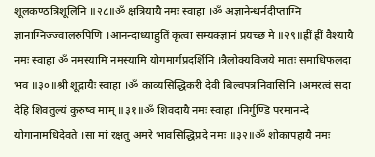शूलकण्ठत्रिशूलिनि ॥२८॥ॐ क्षत्रियायै नमः स्वाहा ।ॐ अज्ञानेन्धर्नदीप्ताग्नि ज्ञानाग्निज्ज्वालरुपिणि ।आनन्दाध्याहुतिं कृत्वा सम्यक्ज्ञानं प्रयच्छ मे ॥२९॥ह्रीं ह्रीं वैश्यायै नमः स्वाहा ॐ नमस्यामि नमस्यामि योगमार्गप्रदर्शिनि ।त्रैलोक्यविजये मातः समाधिफलदा भव ॥३०॥श्री शूद्रायैः स्वाहा ।ॐ काव्यसिद्धिकरी देवी बिल्वपत्रनिवासिनि ।अमरत्वं सदा देहि शिवतुल्यं कुरुष्व माम् ॥३१॥ॐ शिवदायै नमः स्वाहा ।निर्गुण्डि परमानन्दे योगानामधिदेवते ।सा मां रक्षतु अमरे भावसिद्धिप्रदे नमः ॥३२॥ॐ शोकापहायै नमः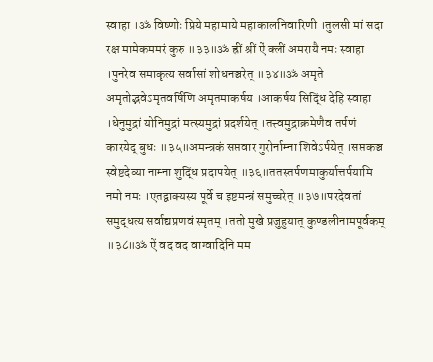स्वाहा ।ॐ विष्णोः प्रिये महामाये महाकालनिवारिणी ।तुलसी मां सदा रक्ष मामेकममरं कुरु ॥३३॥ॐ ह्रीं श्रीं ऐं क्लीं अमरायै नमः स्वाहा ।पुनरेव समाकृत्य सर्वासां शोधनञ्चरेत् ॥३४॥ॐ अमृते अमृतोद्भवेऽमृतवर्षिणि अमृतमाकर्षय ।आकर्षय सिद्धिं देहि स्वाहा ।धेनुमुद्रां योनिमुद्रां मत्स्यमुद्रां प्रदर्शयेत् ।तत्त्वमुद्राक्रमेणैव तर्पणं कारयेद् बुधः ॥३५॥अमन्त्रकं सप्तवार गुरोर्नाम्ना शिवेऽर्पयेत् ।सप्तकञ्च स्वेष्टदेव्या नाम्ना शुद्धिं प्रदापयेत् ॥३६॥ततस्तर्पणमाकुर्यात्तर्पयामि नमो नमः ।एतद्वाक्यस्य पूर्वे च इष्टमन्त्रं समुच्चरेत् ॥३७॥परदेवतां समुद्धत्य सर्वाद्यप्रणवं स्मृतम् ।ततो मुखे प्रजुहुयात् कुण्डलीनामपूर्वकम् ॥३८॥ॐ ऐं वद वद वाग्वादिनि मम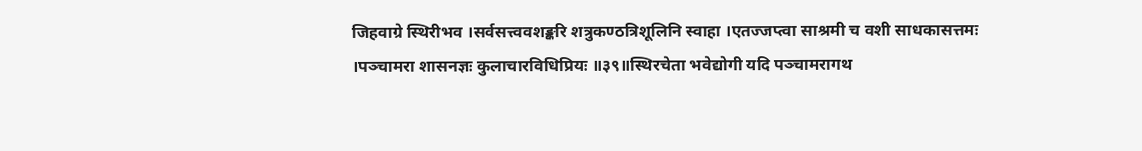जिहवाग्रे स्थिरीभव ।सर्वसत्त्ववशङ्करि शत्रुकण्ठत्रिशूलिनि स्वाहा ।एतज्जप्त्वा साश्रमी च वशी साधकासत्तमः ।पञ्चामरा शासनज्ञः कुलाचारविधिप्रियः ॥३९॥स्थिरचेता भवेद्योगी यदि पञ्चामरागथ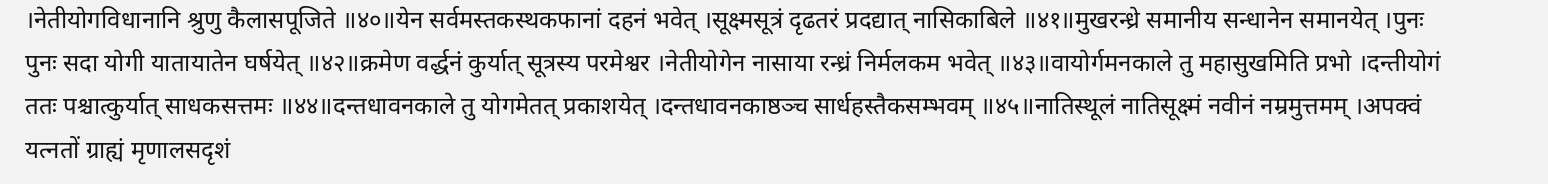।नेतीयोगविधानानि श्रुणु कैलासपूजिते ॥४०॥येन सर्वमस्तकस्थकफानां दहनं भवेत् ।सूक्ष्मसूत्रं दृढतरं प्रदद्यात् नासिकाबिले ॥४१॥मुखरन्ध्रे समानीय सन्धानेन समानयेत् ।पुनः पुनः सदा योगी यातायातेन घर्षयेत् ॥४२॥क्रमेण वर्द्धनं कुर्यात् सूत्रस्य परमेश्वर ।नेतीयोगेन नासाया रन्ध्रं निर्मलकम भवेत् ॥४३॥वायोर्गमनकाले तु महासुखमिति प्रभो ।दन्तीयोगं ततः पश्चात्कुर्यात् साधकसत्तमः ॥४४॥दन्तधावनकाले तु योगमेतत् प्रकाशयेत् ।दन्तधावनकाष्ठञ्च सार्धहस्तैकसम्भवम् ॥४५॥नातिस्थूलं नातिसूक्ष्मं नवीनं नम्रमुत्तमम् ।अपक्वं यत्नतों ग्राह्यं मृणालसदृशं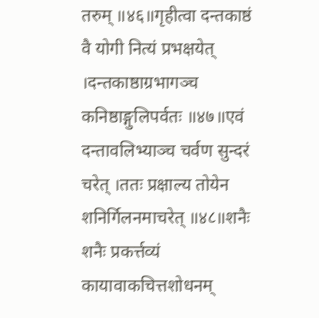तरुम् ॥४६॥गृहीत्वा दन्तकाष्ठं वै योगी नित्यं प्रभक्षयेत् ।दन्तकाष्ठाग्रभागञ्च कनिष्ठाङ्गुलिपर्वतः ॥४७॥एवं दन्तावलिभ्याञ्च चर्वण सुन्दरं चरेत् ।ततः प्रक्षाल्य तोयेन शनिर्गिलनमाचरेत् ॥४८॥शनैः शनैः प्रकर्त्तव्यं कायावाकचित्तशोधनम्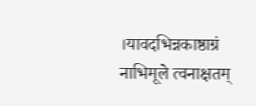।यावदभिन्नकाष्ठाग्रं नाभिमूले त्वनाक्षतम्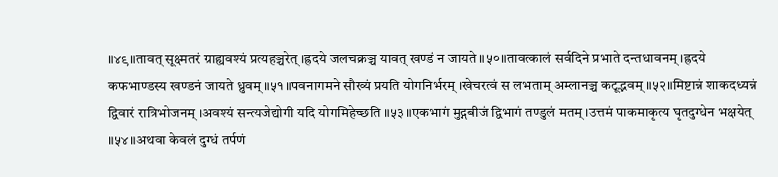॥४९॥तावत् सूक्ष्मतरं ग्राह्यवश्यं प्रत्यहञ्चरेत् ।ह्रदये जलचक्रञ्च यावत् खण्डं न जायते ॥५०॥तावत्कालं सर्वदिने प्रभाते दन्तधावनम् ।ह्रदये कफभाण्डस्य खण्डनं जायते ध्रुवम् ॥५१॥पवनागमने सौख्यं प्रयति योगनिर्भरम् ।खेचरत्वं स लभताम् अम्लानञ्च कटूद्भवम् ॥५२॥मिष्टान्नं शाकदध्यन्नं द्विवारं रात्रिभोजनम् ।अवश्यं सन्त्यजेद्योगी यदि योगमिहेच्छति ॥५३॥एकभागं मुद्गबीजं द्विभागं तण्डुलं मतम् ।उत्तमं पाकमाकृत्य घृतदुग्धेन भक्षयेत् ॥५४॥अथवा केवलं दुग्धं तर्पणं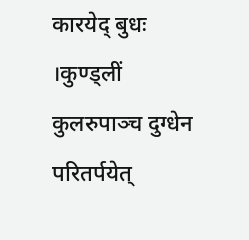कारयेद् बुधः ।कुण्ड्लीं कुलरुपाञ्च दुग्धेन परितर्पयेत्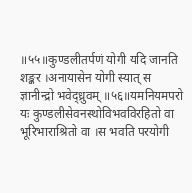॥५५॥कुण्डलीतर्पणं योगी यदि जानति शङ्कर ।अनायासेन योगी स्यात् स ज्ञानीन्द्रो भवेद्ध्रुवम् ॥५६॥यमनियमपरो यः कुण्डलीसेवनस्थोविभवविरहितो वा भूरिभाराश्रितो वा ।स भवति परयोगी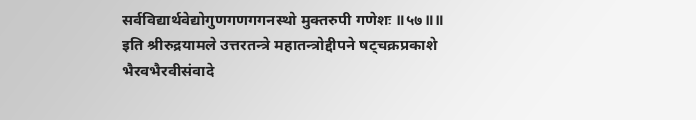सर्वविद्यार्थवेद्योगुणगणगगनस्थो मुक्तरुपी गणेशः ॥५७॥॥ इति श्रीरुद्रयामले उत्तरतन्त्रे महातन्त्रोद्दीपने षट्चक्रप्रकाशे भैरवभैरवीसंवादे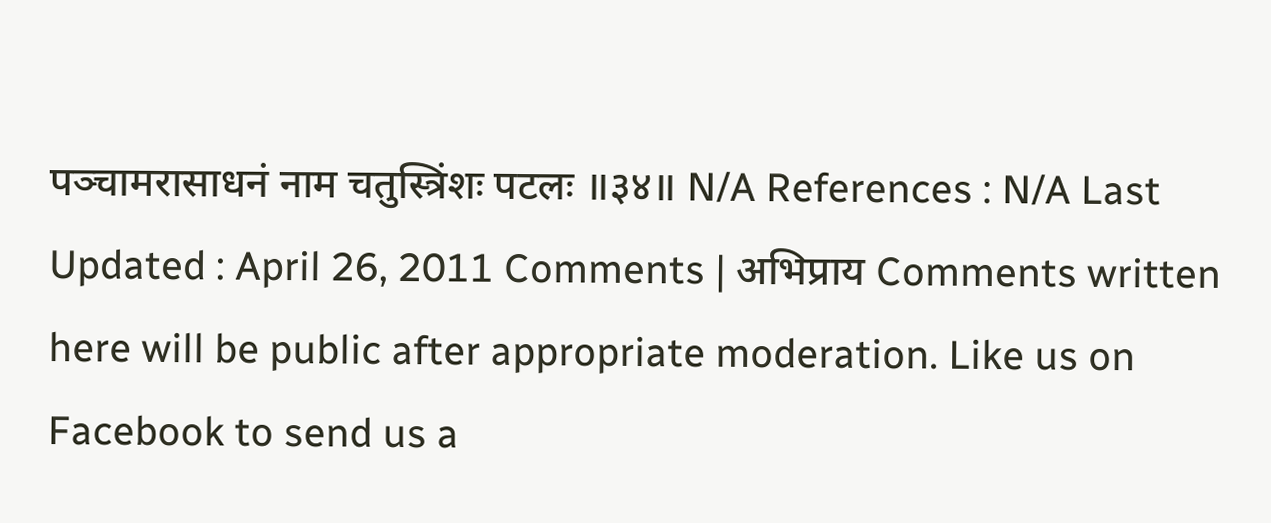पञ्चामरासाधनं नाम चतुस्त्रिंशः पटलः ॥३४॥ N/A References : N/A Last Updated : April 26, 2011 Comments | अभिप्राय Comments written here will be public after appropriate moderation. Like us on Facebook to send us a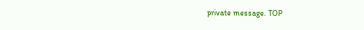private message. TOP